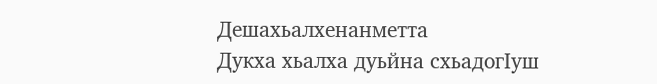Дешахьалхенанметта
Дукха хьалха дуьйна схьадогIуш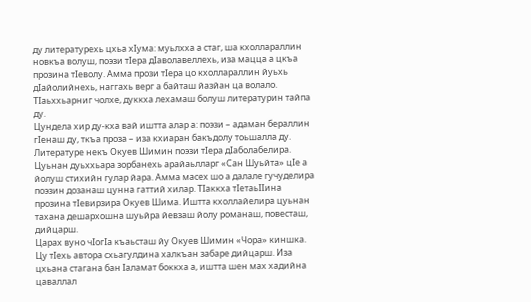ду литературехь цхьа хIума: муьлхха а стаг, ша кхоллараллин новкъа волуш, поэзи тIера дIаволавеллехь, иза мацца а цкъа прозина тIеволу. Амма прози тIера цо кхоллараллин йуьхь дIайолийнехь, наггахь верг а байташ йазйан ца волало. ТIаьххьарниг чолхе, дуккха лехамаш болуш литературин тайпа ду.
Цундела хир ду-кха вай иштта алар а: поэзи – адаман бераллин гIенаш ду, ткъа проза – иза кхиаран бакъдолу тоьшалла ду.
Литературе некъ Окуев Шимин поэзи тIера дIаболабелира. Цуьнан дуьххьара зорбанехь арайаьлларг «Сан Шуьйта» цIе а йолуш стихийн гулар йара. Амма масех шо а далале гучуделира поэзин дозанаш цунна гаттий хилар. ТIаккха тIетаьIIина прозина тIевирзира Окуев Шима. Иштта кхоллайелира цуьнан тахана дешархошна шуьйра йевзаш йолу романаш, повесташ, дийцарш.
Царах вуно чIогIа къаьсташ йу Окуев Шимин «Чора» киншка. Цу тIехь автора схьагулдина халкъан забаре дийцарш. Иза цхьана стагана бан Iаламат боккха а, иштта шен мах хадийна цаваллал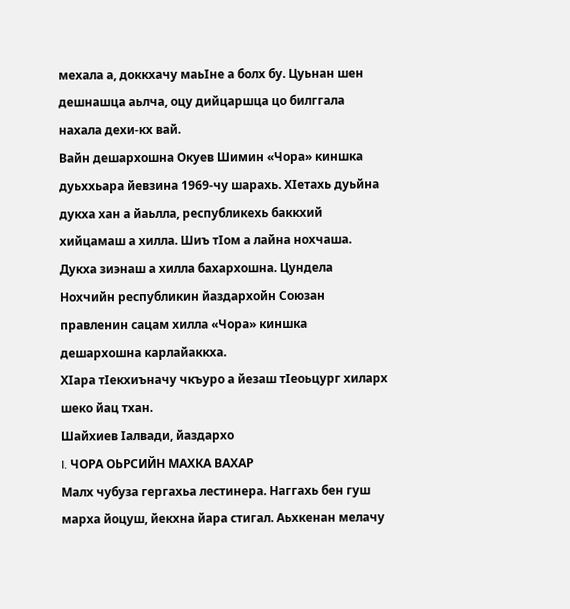мехала а, доккхачу маьIне а болх бу. Цуьнан шен дешнашца аьлча, оцу дийцаршца цо билггала нахала дехи-кх вай.
Вайн дешархошна Окуев Шимин «Чора» киншка дуьххьара йевзина 1969-чу шарахь. ХIетахь дуьйна дукха хан а йаьлла, республикехь баккхий хийцамаш а хилла. Шиъ тIом а лайна нохчаша. Дукха зиэнаш а хилла бахархошна. Цундела Нохчийн республикин йаздархойн Союзан правленин сацам хилла «Чора» киншка дешархошна карлайаккха.
ХIара тIекхиъначу чкъуро а йезаш тIеоьцург хиларх шеко йац тхан.
Шайхиев Iалвади, йаздархо
I. ЧОРА ОЬРСИЙН МАХКА ВАХАР
Малх чубуза гергахьа лестинера. Наггахь бен гуш марха йоцуш, йекхна йара стигал. Аьхкенан мелачу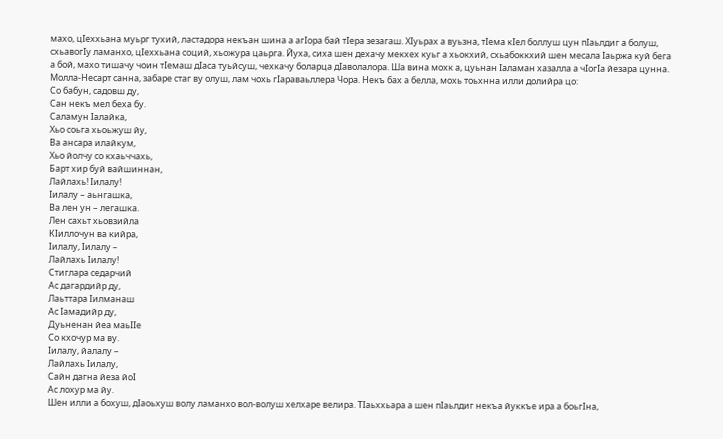махо, цIеххьана муьрг тухий, ластадора некъан шина а агIора бай тIера зезагаш. ХIуьрах а вуьзна, тIема кIел боллуш цун пIаьлдиг а болуш, схьавогIу ламанхо, цIеххьана соций, хьожура цаьрга. Йуха, сиха шен дехачу мекхех куьг а хьокхий, схьабоккхий шен месала Iаьржа куй бега а бой, махо тишачу чоин тIемаш дIаса туьйсуш, чехкачу боларца дIаволалора. Ша вина мохк а, цуьнан Iаламан хазалла а чIогIа йезара цунна. Молла-Несарт санна, забаре стаг ву олуш, лам чохь гIараваьллера Чора. Некъ бах а белла, мохь тоьхнна илли долийра цо:
Со бабун, садовш ду,
Сан некъ мел беха бу.
Саламун Iалайка,
Хьо соьга хьоьжуш йу,
Ва ансара илайкум,
Хьо йолчу со кхаьччахь,
Барт хир буй вайшиннан,
Лайлахь! Iилалу!
Iилалу – аьнгашка,
Ва лен ун – легашка.
Лен сахьт хьовзийла
КIиллочун ва кийра,
Iилалу, Iилалу –
Лайлахь Iилалу!
Стиглара седарчий
Ас дагардийр ду,
Лаьттара Iилманаш
Ас Iамадийр ду,
Дуьненан йеа маьIIе
Со кхочур ма ву.
Iилалу, йалалу –
Лайлахь Iилалу,
Сайн дагна йеза йоI
Ас лохур ма йу.
Шен илли а бохуш, дIаоьхуш волу ламанхо вол-волуш хелхаре велира. ТIаьххьара а шен пIаьлдиг некъа йуккъе ира а боьгIна,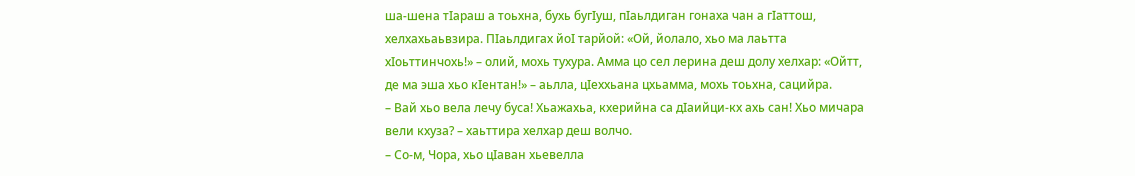ша-шена тIараш а тоьхна, бухь бугIуш, пIаьлдиган гонаха чан а гIаттош, хелхахьаьвзира. ПIаьлдигах йоI тарйой: «Ой, йолало, хьо ма лаьтта хIоьттинчохь!» – олий, мохь тухура. Амма цо сел лерина деш долу хелхар: «Ойтт, де ма эша хьо кIентан!» – аьлла, цIеххьана цхьамма, мохь тоьхна, сацийра.
– Вай хьо вела лечу буса! Хьажахьа, кхерийна са дIаийци-кх ахь сан! Хьо мичара вели кхуза? – хаьттира хелхар деш волчо.
– Со-м, Чора, хьо цIаван хьевелла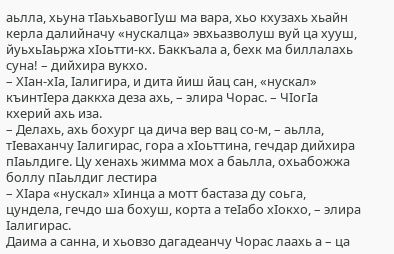аьлла, хьуна тIаьхьавогIуш ма вара, хьо кхузахь хьайн керла далийначу «нускалца» эвхьазволуш вуй ца хууш, йуьхьIаьржа хIоьтти-кх. Баккъала а, бехк ма биллалахь суна! – дийхира вукхо.
– ХIан-хIа, Iалигира, и дита йиш йац сан, «нускал» къинтIера даккха деза ахь, – элира Чорас. – ЧIогIа кхерий ахь иза.
– Делахь, ахь бохург ца дича вер вац со-м, – аьлла, тIеваханчу Iалигирас, гора а хIоьттина, гечдар дийхира пIаьлдиге. Цу хенахь жимма мох а баьлла, охьабожжа боллу пIаьлдиг лестира
– ХIара «нускал» хIинца а мотт бастаза ду соьга, цундела, гечдо ша бохуш, корта а теIабо хIокхо, – элира Iалигирас.
Даима а санна, и хьовзо дагадеанчу Чорас лаахь а – ца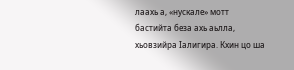лаахь а, «нускале» мотт бастийта беза ахь аьлла, хьовзийра Iалигира. Кхин цо ша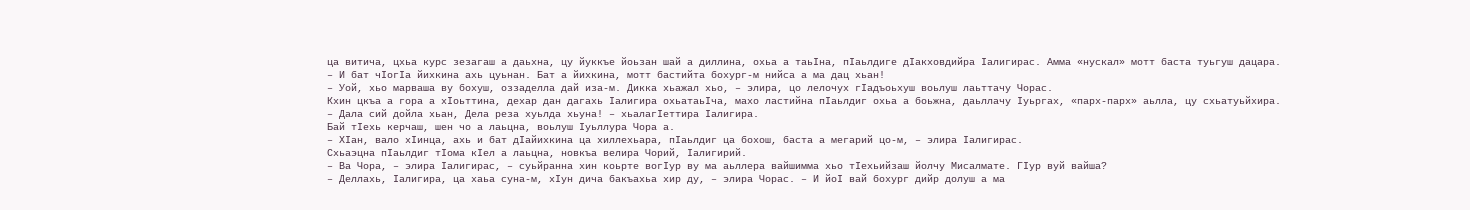ца витича, цхьа курс зезагаш а даьхна, цу йуккъе йоьзан шай а диллина, охьа а таьIна, пIаьлдиге дIакховдийра Iалигирас. Амма «нускал» мотт баста туьгуш дацара.
– И бат чIогIа йихкина ахь цуьнан. Бат а йихкина, мотт бастийта бохург-м нийса а ма дац хьан!
– Уой, хьо марваша ву бохуш, оззаделла дай иза-м. Дикка хьажал хьо, – элира, цо лелочух гIадъоьхуш воьлуш лаьттачу Чорас.
Кхин цкъа а гора а хIоьттина, дехар дан дагахь Iалигира охьатаьIча, махо ластийна пIаьлдиг охьа а боьжна, даьллачу Iуьргах, «парх-парх» аьлла, цу схьатуьйхира.
– Дала сий дойла хьан, Дела реза хуьлда хьуна! – хьалагIеттира Iалигира.
Бай тIехь керчаш, шен чо а лаьцна, воьлуш Iуьллура Чора а.
– ХIан, вало хIинца, ахь и бат дIайихкина ца хиллехьара, пIаьлдиг ца бохош, баста а мегарий цо-м, – элира Iалигирас.
Схьаэцна пIаьлдиг тIома кIел а лаьцна, новкъа велира Чорий, Iалигирий.
– Ва Чора, – элира Iалигирас, – суьйранна хин коьрте вогIур ву ма аьллера вайшимма хьо тIехьийзаш йолчу Мисалмате. ГIур вуй вайша?
– Деллахь, Iалигира, ца хаьа суна-м, хIун дича бакъахьа хир ду, – элира Чорас. – И йоI вай бохург дийр долуш а ма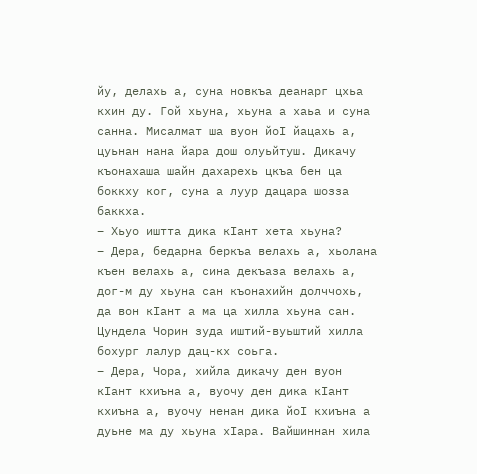йу, делахь а, суна новкъа деанарг цхьа кхин ду. Гой хьуна, хьуна а хаьа и суна санна. Мисалмат ша вуон йоI йацахь а, цуьнан нана йара дош олуьйтуш. Дикачу къонахаша шайн дахарехь цкъа бен ца боккху ког, суна а луур дацара шозза баккха.
– Хьуо иштта дика кIант хета хьуна?
– Дера, бедарна беркъа велахь а, хьолана къен велахь а, сина декъаза велахь а, дог-м ду хьуна сан къонахийн долччохь, да вон кIант а ма ца хилла хьуна сан. Цундела Чорин зуда иштий-вуьштий хилла бохург лалур дац-кх соьга.
– Дера, Чора, хийла дикачу ден вуон кIант кхиъна а, вуочу ден дика кIант кхиъна а, вуочу ненан дика йоI кхиъна а дуьне ма ду хьуна хIара. Вайшиннан хила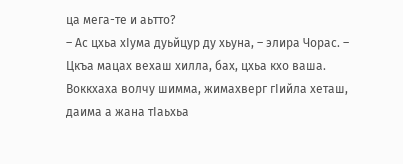ца мега-те и аьтто?
– Ас цхьа хIума дуьйцур ду хьуна, – элира Чорас. – Цкъа мацах вехаш хилла, бах, цхьа кхо ваша. Воккхаха волчу шимма, жимахверг гIийла хеташ, даима а жана тIаьхьа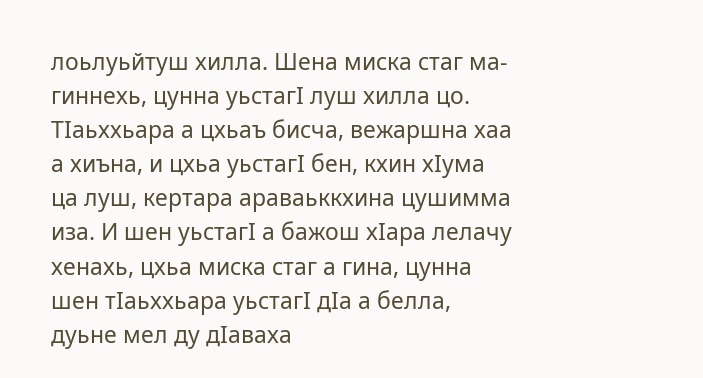лоьлуьйтуш хилла. Шена миска стаг ма-гиннехь, цунна уьстагI луш хилла цо. ТIаьххьара а цхьаъ бисча, вежаршна хаа а хиъна, и цхьа уьстагI бен, кхин хIума ца луш, кертара араваьккхина цушимма иза. И шен уьстагI а бажош хIара лелачу хенахь, цхьа миска стаг а гина, цунна шен тIаьххьара уьстагI дIа а белла, дуьне мел ду дIаваха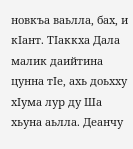новкъа ваьлла, бах, и кIант. ТIаккха Дала малик даийтина цунна тIе, ахь доьхху хIума лур ду Ша хьуна аьлла. Деанчу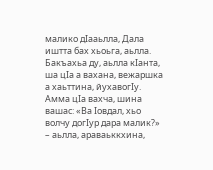малико дIааьлла, Дала иштта бах хьоьга, аьлла. Бакъахьа ду, аьлла кIанта, ша цIа а вахана, вежаршка а хаьттина, йухавогIу. Амма цIа вахча, шина вашас: «Ва Iовдал, хьо волчу догIур дара малик?» – аьлла, араваьккхина,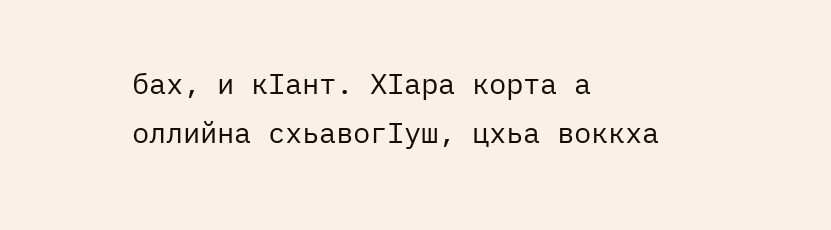бах, и кIант. ХIара корта а оллийна схьавогIуш, цхьа воккха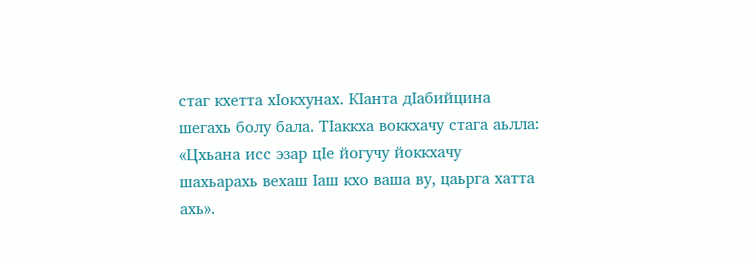стаг кхетта хIокхунах. КIанта дIабийцина шегахь болу бала. ТIаккха воккхачу стага аьлла: «Цхьана исс эзар цIе йогучу йоккхачу шахьарахь вехаш Iаш кхо ваша ву, цаьрга хатта ахь».